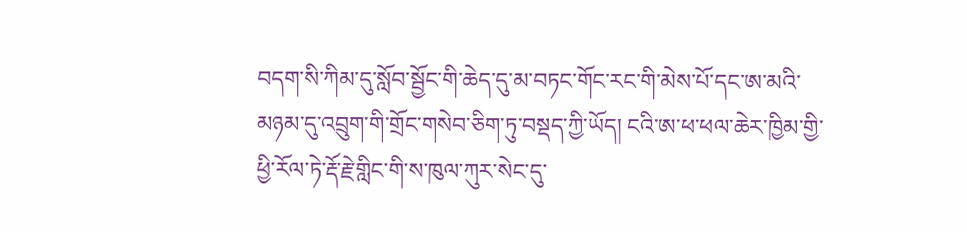བདག་སི་ཀིམ་དུ་སློབ་སྦྱོང་གི་ཆེད་དུ་མ་བཏང་གོང་རང་གི་མེས་པོ་དང་ཨ་མའི་མཉམ་དུ་འབྲུག་གི་གྲོང་གསེབ་ཅིག་ཏུ་བསྡད་ཀྱི་ཡོད། ངའི་ཨ་ཕ་ཕལ་ཆེར་ཁྱིམ་གྱི་ཕྱི་རོལ་ཏེ་རྡོ་རྗེ་གླིང་གི་ས་ཁུལ་ཀུར་སེང་དུ་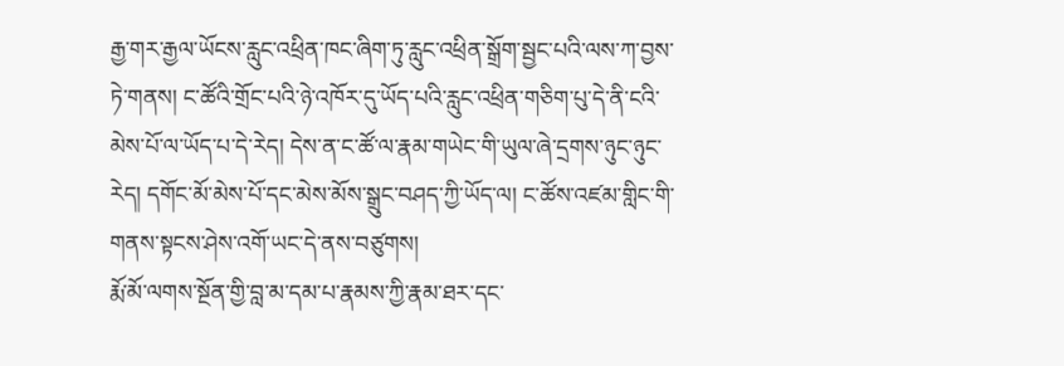རྒྱ་གར་རྒྱལ་ཡོངས་རླུང་འཕྲིན་ཁང་ཞིག་ཏུ་རླུང་འཕྲིན་སྒྲོག་སྦྱང་པའི་ལས་ཀ་བྱས་ཏེ་གནས། ང་ཚོའི་གྲོང་པའི་ཉེ་འཁོར་དུ་ཡོད་པའི་རླུང་འཕྲིན་གཅིག་པུ་དེ་ནི་ངའི་མེས་པོ་ལ་ཡོད་པ་དེ་རེད། དེས་ན་ང་ཚོ་ལ་རྣམ་གཡེང་གི་ཡུལ་ཞེ་དྲགས་ཉུང་ཉུང་རེད། དགོང་མོ་མེས་པོ་དང་མེས་མོས་སྒྲུང་བཤད་ཀྱི་ཡོད་ལ། ང་ཚོས་འཛམ་གླིང་གི་གནས་སྟངས་ཤེས་འགོ་ཡང་དེ་ནས་བཙུགས།
རྨོ་མོ་ལགས་སྔོན་གྱི་བླ་མ་དམ་པ་རྣམས་ཀྱི་རྣམ་ཐར་དང་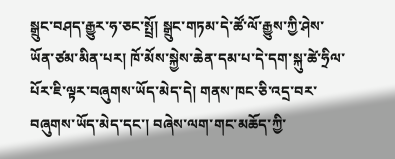སྒྲུང་བཤད་རྒྱུར་ཧ་ཅང་སྤྲོ། སྒྲུང་གཏམ་དེ་ཚོ་ལོ་རྒྱུས་ཀྱི་ཤེས་ཡོན་ཙམ་མིན་པར། ཁོ་མོས་སྐྱེས་ཆེན་དམ་པ་དེ་དག་སྐུ་ཚེ་ཧྲིལ་པོར་ཇི་ལྟར་བཞུགས་ཡོད་མེད་དེ། གནས་ཁང་ཅི་འདྲ་བར་བཞུགས་ཡོད་མེད་དང་། བཞེས་ལག་གང་མཆོད་ཀྱི་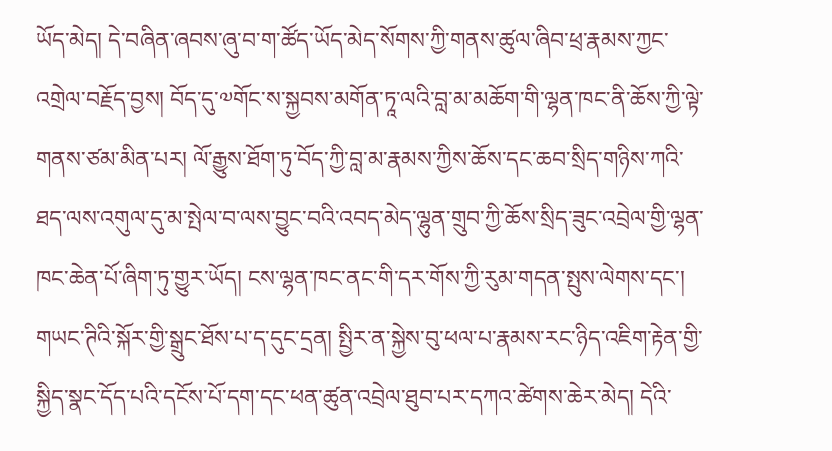ཡོད་མེད། དེ་བཞིན་ཞབས་ཞུ་བ་ག་ཚོད་ཡོད་མེད་སོགས་ཀྱི་གནས་ཚུལ་ཞིབ་ཕྲ་རྣམས་ཀྱང་འགྲེལ་བརྗོད་བྱས། བོད་དུ་༧གོང་ས་སྐྱབས་མགོན་ཏཱ་ལའི་བླ་མ་མཆོག་གི་ལྷན་ཁང་ནི་ཆོས་ཀྱི་ལྟེ་གནས་ཙམ་མིན་པར། ལོ་རྒྱུས་ཐོག་ཏུ་བོད་ཀྱི་བླ་མ་རྣམས་ཀྱིས་ཆོས་དང་ཆབ་སྲིད་གཉིས་ཀའི་ཐད་ལས་འགུལ་དུ་མ་སྤེལ་བ་ལས་བྱུང་བའི་འབད་མེད་ལྷུན་གྲུབ་ཀྱི་ཆོས་སྲིད་ཟུང་འབྲེལ་གྱི་ལྷན་ཁང་ཆེན་པོ་ཞིག་ཏུ་གྱུར་ཡོད། ངས་ལྷན་ཁང་ནང་གི་དར་གོས་ཀྱི་རུམ་གདན་སྤུས་ལེགས་དང་། གཡང་ཊིའི་སྐོར་གྱི་སྒྲུང་ཐོས་པ་ད་དུང་དྲན། སྤྱིར་ན་སྐྱེས་བུ་ཕལ་པ་རྣམས་རང་ཉིད་འཇིག་རྟེན་གྱི་སྐྱིད་སྣང་དོད་པའི་དངོས་པོ་དག་དང་ཕན་ཚུན་འབྲེལ་ཐུབ་པར་དཀའ་ཚེགས་ཆེར་མེད། དེའི་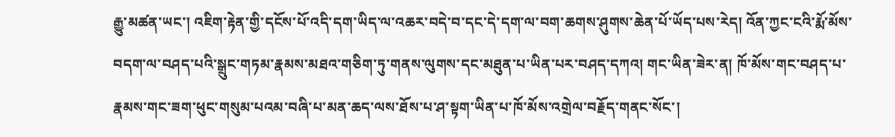རྒྱུ་མཚན་ཡང་། འཇིག་རྟེན་གྱི་དངོས་པོ་འདི་དག་ཡིད་ལ་འཆར་བདེ་བ་དང་དེ་དག་ལ་བག་ཆགས་ཤུགས་ཆེན་པོ་ཡོད་པས་རེད། འོན་ཀྱང་ངའི་རྨོ་མོས་བདག་ལ་བཤད་པའི་སྒྲུང་གཏམ་རྣམས་མཐའ་གཅིག་ཏུ་གནས་ལུགས་དང་མཐུན་པ་ཡིན་པར་བཤད་དཀའ། གང་ཡིན་ཟེར་ན། ཁོ་མོས་གང་བཤད་པ་རྣམས་གང་ཟག་ཕུང་གསུམ་པའམ་བཞི་པ་མན་ཆད་ལས་ཐོས་པ་ཤ་སྟག་ཡིན་པ་ཁོ་མོས་འགྲེལ་བརྗོད་གནང་སོང་།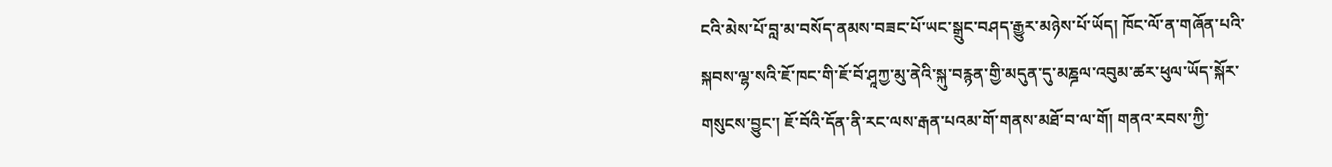ངའི་མེས་པོ་བླ་མ་བསོད་ནམས་བཟང་པོ་ཡང་སྒྲུང་བཤད་རྒྱུར་མཉེས་པོ་ཡོད། ཁོང་ལོ་ན་གཞོན་པའི་སྐབས་ལྷ་སའི་ཇོ་ཁང་གི་ཇོ་བོ་ཤཱཀྱ་མུ་ནེའི་སྐུ་བརྙན་གྱི་མདུན་དུ་མཎྜལ་འབུམ་ཚར་ཕུལ་ཡོད་སྐོར་གསུངས་བྱུང་། ཇོ་བོའི་དོན་ནི་རང་ལས་རྒན་པའམ་གོ་གནས་མཐོ་བ་ལ་གོ། གནའ་རབས་ཀྱི་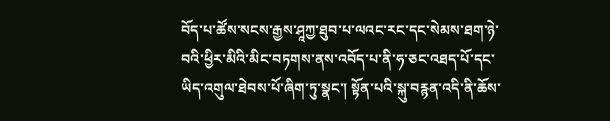བོད་པ་ཚོས་སངས་རྒྱས་ཤཱཀྱ་ཐུབ་པ་ལའང་རང་དང་སེམས་ཐག་ཉེ་བའི་ཕྱིར་མིའི་མིང་བཏགས་ནས་འབོད་པ་ནི་ཧ་ཅང་འཐད་པོ་དང་ཡིད་འགུལ་ཐེབས་པོ་ཞིག་ཏུ་སྣང་། སྟོན་པའི་སྐུ་བརྙན་འདི་ནི་ཆོས་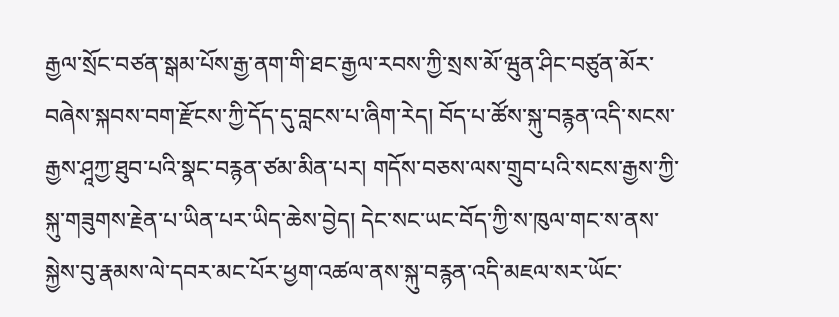རྒྱལ་སྲོང་བཙན་སྒམ་པོས་རྒྱ་ནག་གི་ཐང་རྒྱལ་རབས་ཀྱི་སྲས་མོ་ཝུན་ཤིང་བཙུན་མོར་བཞེས་སྐབས་བག་རྫོངས་ཀྱི་དོད་དུ་བླངས་པ་ཞིག་རེད། བོད་པ་ཚོས་སྐུ་བརྙན་འདི་སངས་རྒྱས་ཤཱཀྱ་ཐུབ་པའི་སྣང་བརྙན་ཙམ་མིན་པར། གདོས་བཅས་ལས་གྲུབ་པའི་སངས་རྒྱས་ཀྱི་སྐུ་གཟུགས་རྗེན་པ་ཡིན་པར་ཡིད་ཆེས་བྱེད། དེང་སང་ཡང་བོད་ཀྱི་ས་ཁུལ་གང་ས་ནས་སྐྱེས་བུ་རྣམས་ལེ་དབར་མང་པོར་ཕྱག་འཚལ་ནས་སྐུ་བརྙན་འདི་མཇལ་སར་ཡོང་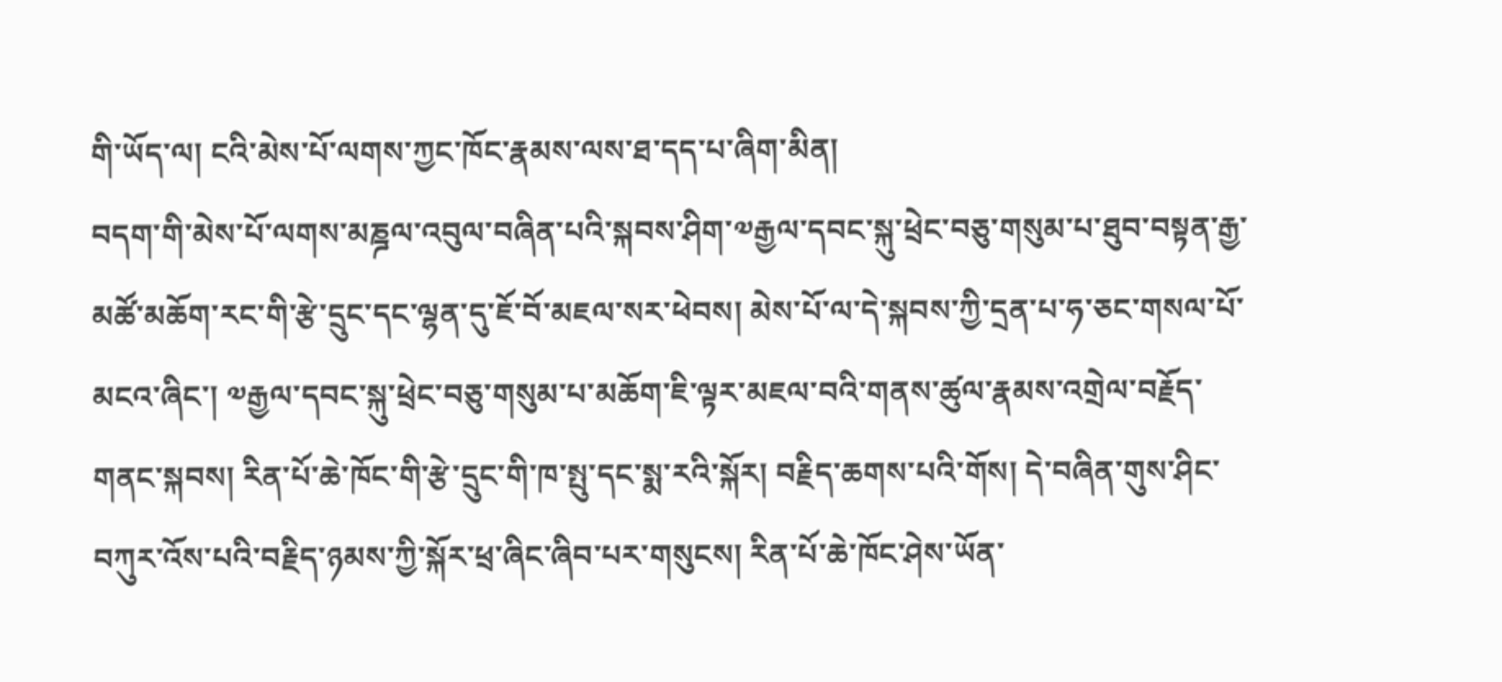གི་ཡོད་ལ། ངའི་མེས་པོ་ལགས་ཀྱང་ཁོང་རྣམས་ལས་ཐ་དད་པ་ཞིག་མིན།
བདག་གི་མེས་པོ་ལགས་མཎྜལ་འབུལ་བཞིན་པའི་སྐབས་ཤིག་༧རྒྱལ་དབང་སྐུ་ཕྲེང་བཅུ་གསུམ་པ་ཐུབ་བསྟན་རྒྱ་མཚོ་མཆོག་རང་གི་རྩེ་དྲུང་དང་ལྷན་དུ་ཇོ་བོ་མཇལ་སར་ཕེབས། མེས་པོ་ལ་དེ་སྐབས་ཀྱི་དྲན་པ་ཧ་ཅང་གསལ་པོ་མངའ་ཞིང་། ༧རྒྱལ་དབང་སྐུ་ཕྲེང་བཅུ་གསུམ་པ་མཆོག་ཇི་ལྟར་མཇལ་བའི་གནས་ཚུལ་རྣམས་འགྲེལ་བརྗོད་གནང་སྐབས། རིན་པོ་ཆེ་ཁོང་གི་རྩེ་དྲུང་གི་ཁ་སྤུ་དང་སྨ་རའི་སྐོར། བརྗིད་ཆགས་པའི་གོས། དེ་བཞིན་གུས་ཤིང་བཀུར་འོས་པའི་བརྗིད་ཉམས་ཀྱི་སྐོར་ཕྲ་ཞིང་ཞིབ་པར་གསུངས། རིན་པོ་ཆེ་ཁོང་ཤེས་ཡོན་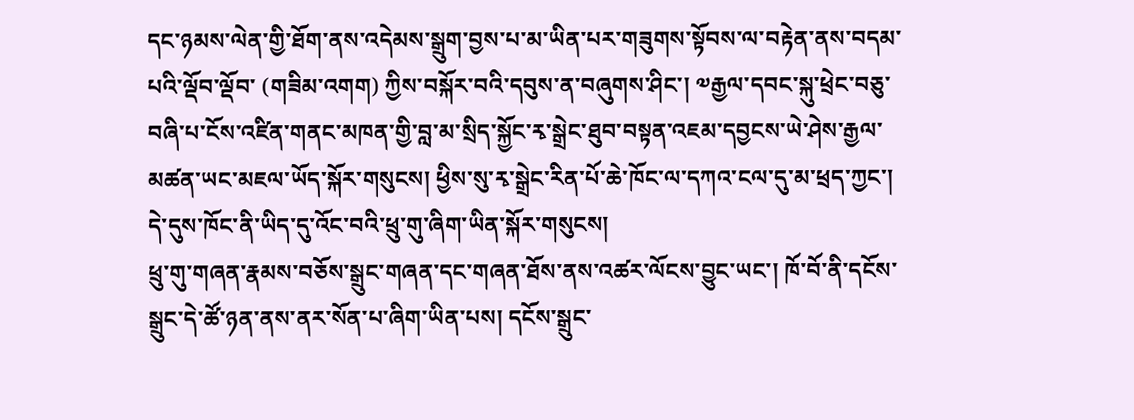དང་ཉམས་ལེན་གྱི་ཐོག་ནས་འདེམས་སྒྲུག་བྱས་པ་མ་ཡིན་པར་གཟུགས་སྟོབས་ལ་བརྟེན་ནས་བདམ་པའི་ལྡོབ་ལྡོབ་ (གཟིམ་འགག) ཀྱིས་བསྐོར་བའི་དབུས་ན་བཞུགས་ཤིང་། ༧རྒྱལ་དབང་སྐུ་ཕྲེང་བཅུ་བཞི་པ་ངོས་འཛིན་གནང་མཁན་གྱི་བླ་མ་སྲིད་སྐྱོང་རྭ་སྒྲེང་ཐུབ་བསྟན་འཇམ་དབྱངས་ཡེ་ཤེས་རྒྱལ་མཚན་ཡང་མཇལ་ཡོད་སྐོར་གསུངས། ཕྱིས་སུ་རྭ་སྒྲེང་རིན་པོ་ཆེ་ཁོང་ལ་དཀའ་ངལ་དུ་མ་ཕྲད་ཀྱང་། དེ་དུས་ཁོང་ནི་ཡིད་དུ་འོང་བའི་ཕྲུ་གུ་ཞིག་ཡིན་སྐོར་གསུངས།
ཕྲུ་གུ་གཞན་རྣམས་བཅོས་སྒྲུང་གཞན་དང་གཞན་ཐོས་ནས་འཚར་ལོངས་བྱུང་ཡང་། ཁོ་བོ་ནི་དངོས་སྒྲུང་དེ་ཚོ་ཉན་ནས་ནར་སོན་པ་ཞིག་ཡིན་པས། དངོས་སྒྲུང་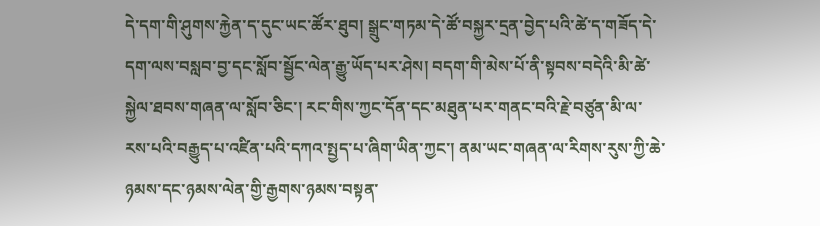དེ་དག་གི་ཤུགས་རྐྱེན་ད་དུང་ཡང་ཚོར་ཐུབ། སྒྲུང་གཏམ་དེ་ཚོ་བསྐྱར་དྲན་བྱེད་པའི་ཚེ་ད་གཟོད་དེ་དག་ལས་བསླབ་བྱ་དང་སློབ་སྦྱོང་ལེན་རྒྱུ་ཡོད་པར་ཤེས། བདག་གི་མེས་པོ་ནི་སྟབས་བདེའི་མི་ཚེ་སྐྱེལ་ཐབས་གཞན་ལ་སློབ་ཅིང་། རང་གིས་ཀྱང་དོན་དང་མཐུན་པར་གནང་བའི་རྗེ་བཙུན་མི་ལ་རས་པའི་བརྒྱུད་པ་འཛིན་པའི་དཀའ་སྤྱད་པ་ཞིག་ཡིན་ཀྱང་། ནམ་ཡང་གཞན་ལ་རིགས་རུས་ཀྱི་ཆེ་ཉམས་དང་ཉམས་ལེན་གྱི་རྒྱགས་ཉམས་བསྟན་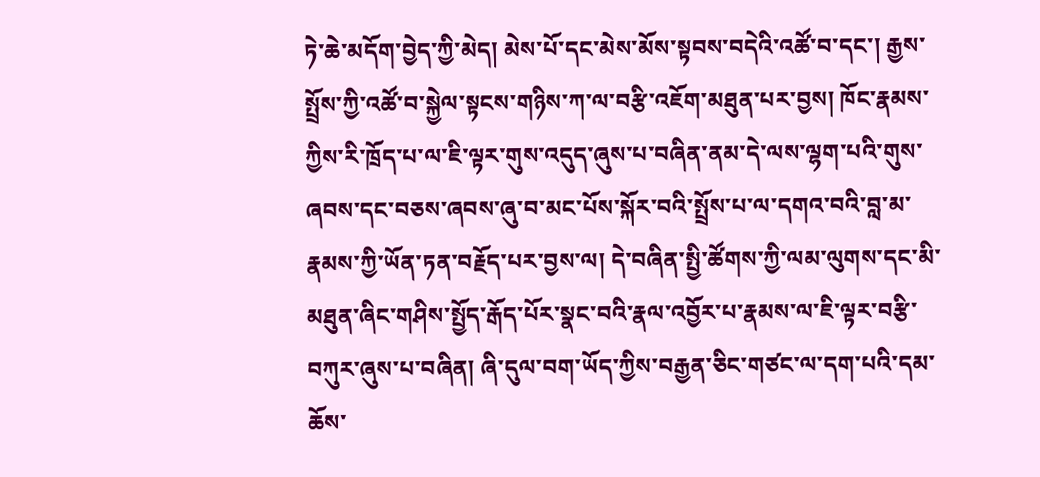ཏེ་ཆེ་མདོག་བྱེད་ཀྱི་མེད། མེས་པོ་དང་མེས་མོས་སྟབས་བདེའི་འཚོ་བ་དང་། རྒྱས་སྤྲོས་ཀྱི་འཚོ་བ་སྐྱེལ་སྟངས་གཉིས་ཀ་ལ་བརྩི་འཇོག་མཐུན་པར་བྱས། ཁོང་རྣམས་ཀྱིས་རི་ཁྲོད་པ་ལ་ཇི་ལྟར་གུས་འདུད་ཞུས་པ་བཞིན་ནམ་དེ་ལས་ལྷག་པའི་གུས་ཞབས་དང་བཅས་ཞབས་ཞུ་བ་མང་པོས་སྐོར་བའི་སྤྲོས་པ་ལ་དགའ་བའི་བླ་མ་རྣམས་ཀྱི་ཡོན་ཏན་བརྗོད་པར་བྱས་ལ། དེ་བཞིན་སྤྱི་ཚོགས་ཀྱི་ལམ་ལུགས་དང་མི་མཐུན་ཞིང་གཤིས་སྤྱོད་རྒོད་པོར་སྣང་བའི་རྣལ་འབྱོར་པ་རྣམས་ལ་ཇི་ལྟར་བརྩི་བཀུར་ཞུས་པ་བཞིན། ཞི་དུལ་བག་ཡོད་ཀྱིས་བརྒྱན་ཅིང་གཙང་ལ་དག་པའི་དམ་ཆོས་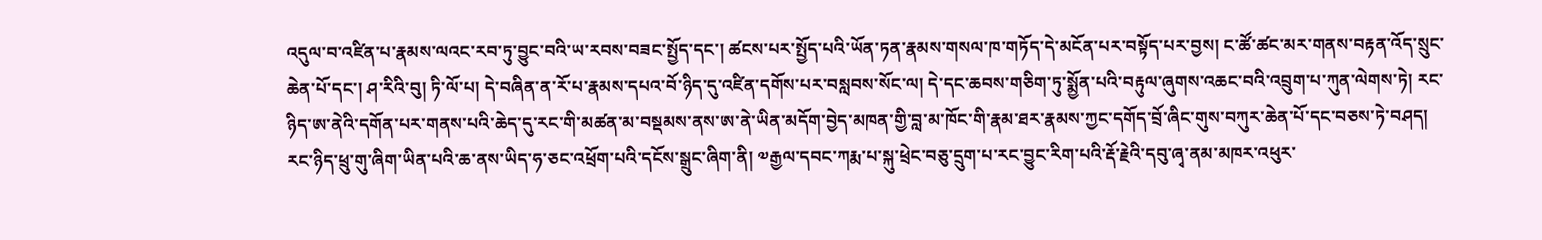འདུལ་བ་འཛིན་པ་རྣམས་ལའང་རབ་ཏུ་བྱུང་བའི་ཡ་རབས་བཟང་སྤྱོད་དང་། ཚངས་པར་སྤྱོད་པའི་ཡོན་ཏན་རྣམས་གསལ་ཁ་གཏོད་དེ་མངོན་པར་བསྟོད་པར་བྱས། ང་ཚོ་ཚང་མར་གནས་བརྟན་འོད་སྲུང་ཆེན་པོ་དང་། ཤ་རིའི་བུ། ཏི་ལོ་པ། དེ་བཞིན་ན་རོ་པ་རྣམས་དཔའ་བོ་ཉིད་དུ་འཛིན་དགོས་པར་བསླབས་སོང་ལ། དེ་དང་ཆབས་གཅིག་ཏུ་སྨྱོན་པའི་བརྟུལ་ཞུགས་འཆང་བའི་འབྲུག་པ་ཀུན་ལེགས་ཏེ། རང་ཉིད་ཨ་ནེའི་དགོན་པར་གནས་པའི་ཆེད་དུ་རང་གི་མཚན་མ་བསྡམས་ནས་ཨ་ནེ་ཡིན་མདོག་བྱེད་མཁན་གྱི་བླ་མ་ཁོང་གི་རྣམ་ཐར་རྣམས་ཀྱང་དགོད་བྲོ་ཞིང་གུས་བཀུར་ཆེན་པོ་དང་བཅས་ཏེ་བཤད།
རང་ཉིད་ཕྲུ་གུ་ཞིག་ཡིན་པའི་ཆ་ནས་ཡིད་ཧ་ཅང་འཕྲོག་པའི་དངོས་སྒྲུང་ཞིག་ནི། ༧རྒྱལ་དབང་ཀརྨ་པ་སྐུ་ཕྲེང་བཅུ་དྲུག་པ་རང་བྱུང་རིག་པའི་རྡོ་རྗེའི་དབུ་ཞྭ་ནམ་མཁར་འཕུར་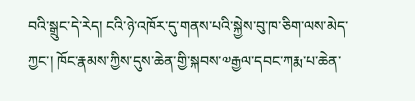བའི་སྒྲུང་དེ་རེད། ངའི་ཉེ་འཁོར་དུ་གནས་པའི་སྐྱེས་བུ་ཁ་ཅིག་ལས་མེད་ཀྱང་། ཁོང་རྣམས་ཀྱིས་དུས་ཆེན་གྱི་སྐབས་༧རྒྱལ་དབང་ཀརྨ་པ་ཆེན་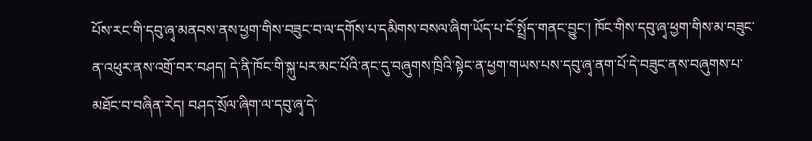པོས་རང་གི་དབུ་ཞྭ་མནབས་ནས་ཕྱག་གིས་བཟུང་བ་ལ་དགོས་པ་དམིགས་བསལ་ཞིག་ཡོད་པ་ངོ་སྤྲོད་གནང་བྱུང་། ཁོང་གིས་དབུ་ཞྭ་ཕྱག་གིས་མ་བཟུང་ན་འཕུར་ནས་འགྲོ་བར་བཤད། དེ་ནི་ཁོང་གི་སྐུ་པར་མང་པོའི་ནང་དུ་བཞུགས་ཁྲིའི་སྟེང་ན་ཕྱག་གཡས་པས་དབུ་ཞྭ་ནག་པོ་དེ་བཟུང་ནས་བཞུགས་པ་མཐོང་བ་བཞིན་རེད། བཤད་སྲོལ་ཞིག་ལ་དབུ་ཞྭ་དེ་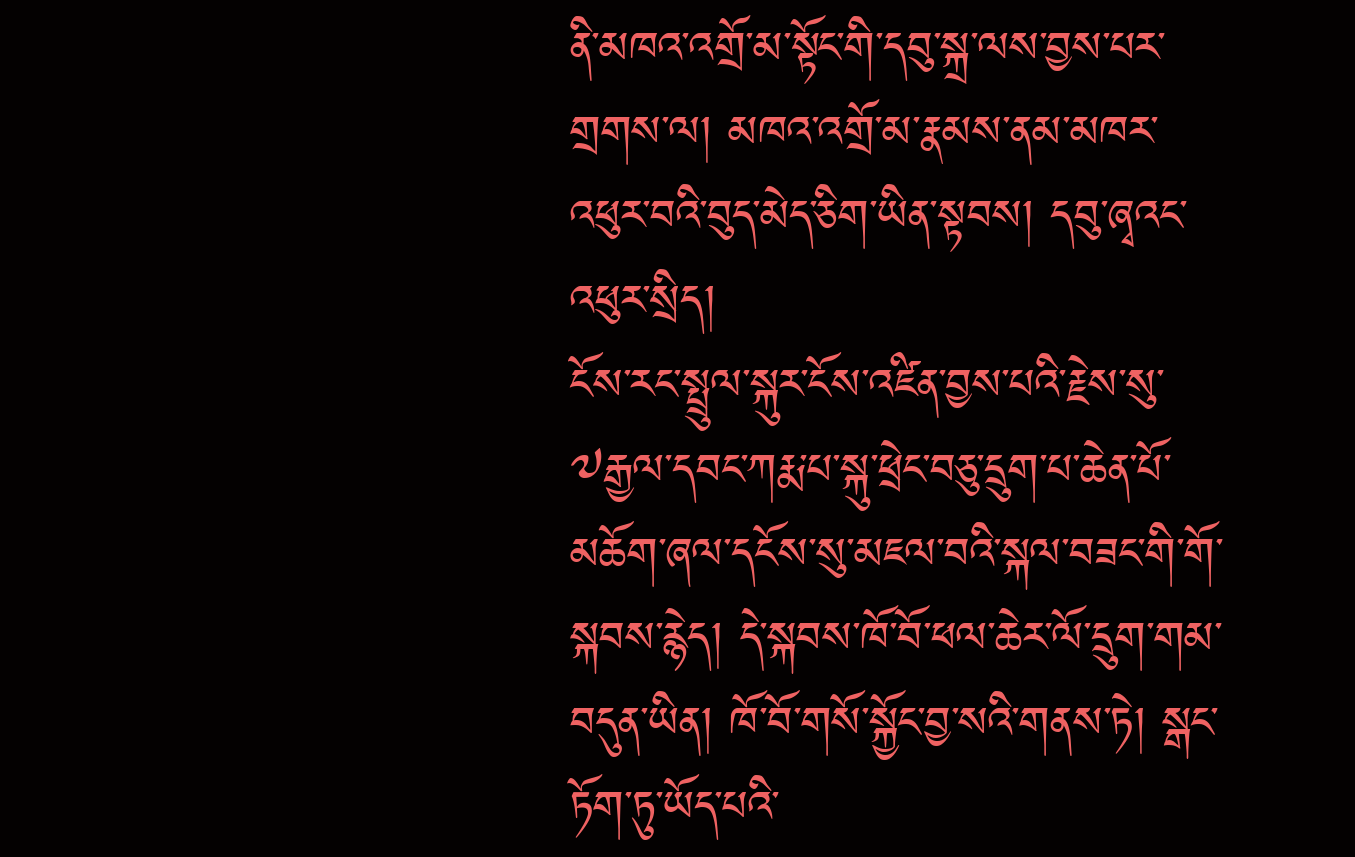ནི་མཁའ་འགྲོ་མ་སྟོང་གི་དབུ་སྐྲ་ལས་བྱས་པར་གྲགས་ལ། མཁའ་འགྲོ་མ་རྣམས་ནམ་མཁར་འཕུར་བའི་བུད་མེད་ཅིག་ཡིན་སྟབས། དབུ་ཞྭའང་འཕུར་སྲིད།
ངོས་རང་སྤྲུལ་སྐུར་ངོས་འཛིན་བྱས་པའི་རྗེས་སུ་༧རྒྱལ་དབང་ཀརྨ་པ་སྐུ་ཕྲེང་བཅུ་དྲུག་པ་ཆེན་པོ་མཆོག་ཞལ་དངོས་སུ་མཇལ་བའི་སྐལ་བཟང་གི་གོ་སྐབས་རྙེད། དེ་སྐབས་ཁོ་བོ་ཕལ་ཆེར་ལོ་དྲུག་གམ་བདུན་ཡིན། ཁོ་བོ་གསོ་སྐྱོང་བྱ་སའི་གནས་ཏེ། སྒང་ཏོག་ཏུ་ཡོད་པའི་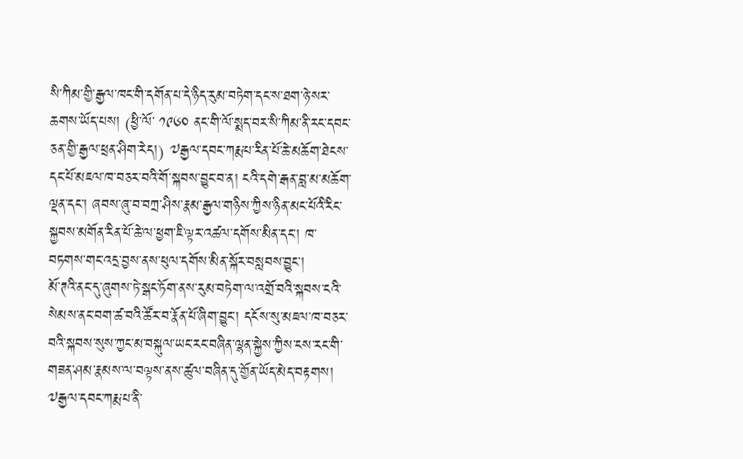སི་ཀིམ་གྱི་རྒྱལ་ཁང་གི་དགོན་པ་དེ་ཉིད་རུམ་བཏེག་དང་ས་ཐག་ཉེ་སར་ཆགས་ཡོད་པས། (ཕྱི་ལོ་ ༡༩༦༠ ནང་གི་ལོ་སྨད་བར་སི་ཀིམ་ནི་རང་དབང་ཅན་གྱི་རྒྱལ་ཕྲན་ཤིག་རེད།) ༧རྒྱལ་དབང་ཀརྨ་པ་རིན་པོ་ཆེ་མཆོག་ཐེངས་དང་པོ་མཇལ་ཁ་བཅར་བའི་གོ་སྐབས་བྱུང་བ་ན། ངའི་དགེ་རྒན་བླ་མ་མཆོག་ལྡན་དང་། ཞབས་ཞུ་བ་བཀྲ་ཤིས་རྣམ་རྒྱལ་གཉིས་ཀྱིས་ཉིན་མང་པོའི་རིང་སྐྱབས་མགོན་རིན་པོ་ཆེ་ལ་ཕྱག་ཇི་ལྟར་འཚལ་དགོས་མིན་དང་། ཁ་བཏགས་གང་འདྲ་བྱས་ནས་ཕུལ་དགོས་མིན་སྐོར་བསླབས་བྱུང་།
མོ་ཊའི་ནང་དུ་ཞུགས་ཏེ་སྒང་ཏོག་ནས་རུམ་བཏེག་ལ་འགྲོ་བའི་སྐབས་ངའི་སེམས་ནང་བག་ཚ་བའི་ཚོར་བ་རྣོན་པོ་ཞིག་བྱུང་། དངོས་སུ་མཇལ་ཁ་བཅར་བའི་སྐབས་སུས་ཀྱང་མ་བསྐུལ་ཡང་རང་བཞིན་ལྷན་སྐྱེས་ཀྱིས་ངས་རང་གི་གཟན་ཤམ་རྣམས་ལ་བལྟས་ནས་ཚུལ་བཞིན་དུ་གྱོན་ཡོད་མེད་བརྟགས། ༧རྒྱལ་དབང་ཀརྨ་པ་ནི་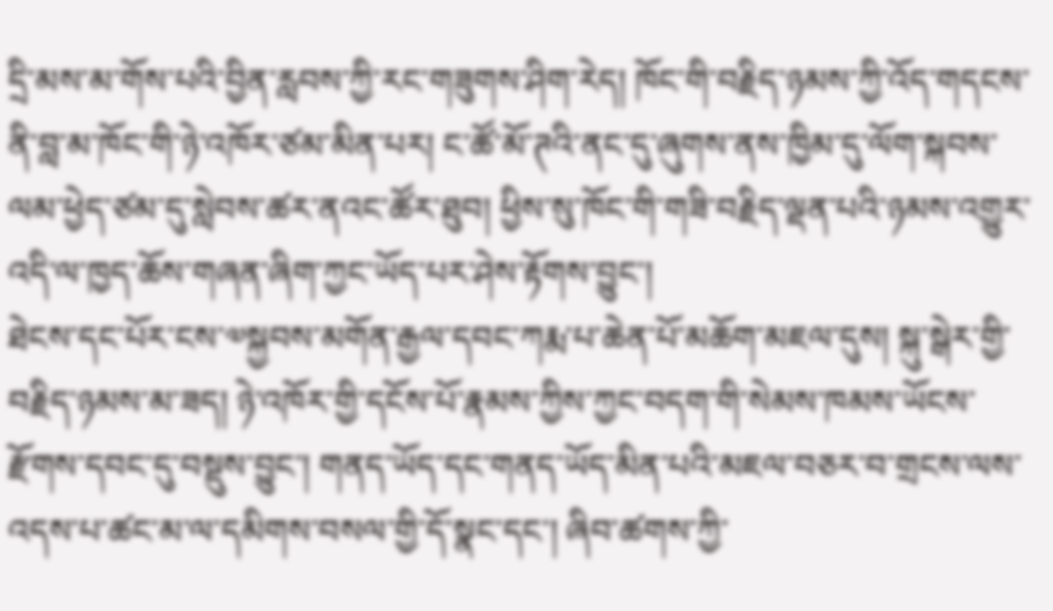དྲི་མས་མ་གོས་པའི་བྱིན་རླབས་ཀྱི་རང་གཟུགས་ཤིག་རེད། ཁོང་གི་བརྗིད་ཉམས་ཀྱི་འོད་གདངས་ནི་བླ་མ་ཁོང་གི་ཉེ་འཁོར་ཙམ་མིན་པར། ང་ཚོ་མོ་ཊའི་ནང་དུ་ཞུགས་ནས་ཁྱིམ་དུ་ལོག་སྐབས་ལམ་ཕྱེད་ཙམ་དུ་སླེབས་ཚར་ནའང་ཚོར་ཐུབ། ཕྱིས་སུ་ཁོང་གི་གཟི་བརྗིད་ལྡན་པའི་ཉམས་འགྱུར་འདི་ལ་ཁྱད་ཆོས་གཞན་ཞིག་ཀྱང་ཡོད་པར་ཤེས་རྟོགས་བྱུང་།
ཐེངས་དང་པོར་ངས་༧སྐྱབས་མགོན་རྒྱལ་དབང་ཀརྨ་པ་ཆེན་པོ་མཆོག་མཇལ་དུས། སྐུ་སྒེར་གྱི་བརྗིད་ཉམས་མ་ཟད། ཉེ་འཁོར་གྱི་དངོས་པོ་རྣམས་ཀྱིས་ཀྱང་བདག་གི་སེམས་ཁམས་ཡོངས་རྫོགས་དབང་དུ་བསྡུས་བྱུང་། གནད་ཡོད་དང་གནད་ཡོད་མིན་པའི་མཇལ་བཅར་བ་གྲངས་ལས་འདས་པ་ཚང་མ་ལ་དམིགས་བསལ་གྱི་དོ་སྣང་དང་། ཞིབ་ཚགས་ཀྱི་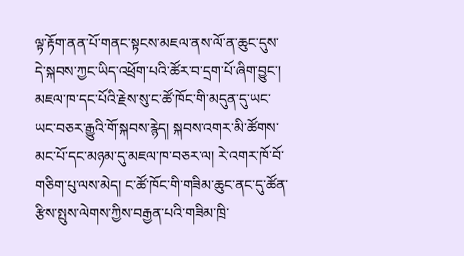ལྟ་རྟོག་ནན་པོ་གནང་སྟངས་མཇལ་ནས་ལོ་ན་ཆུང་དུས་དེ་སྐབས་ཀྱང་ཡིད་འཕྲོག་པའི་ཚོར་བ་དྲག་པོ་ཞིག་བྱུང་།
མཇལ་ཁ་དང་པོའི་རྗེས་སུ་ང་ཚོ་ཁོང་གི་མདུན་དུ་ཡང་ཡང་བཅར་རྒྱུའི་གོ་སྐབས་རྙེད། སྐབས་འགར་མི་ཚོགས་མང་པོ་དང་མཉམ་དུ་མཇལ་ཁ་བཅར་ལ། རེ་འགར་ཁོ་བོ་གཅིག་པུ་ལས་མེད། ང་ཚོ་ཁོང་གི་གཟིམ་ཆུང་ནང་དུ་ཚོན་རྩིས་སྤུས་ལེགས་ཀྱིས་བརྒྱན་པའི་གཟིམ་ཁྲི་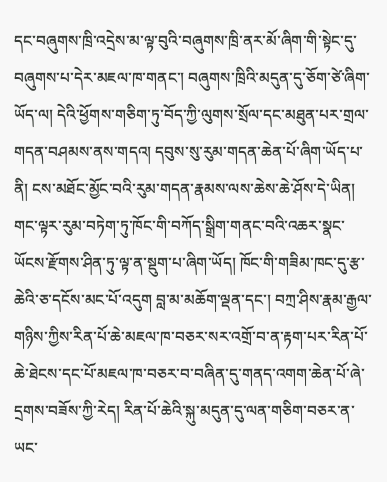དང་བཞུགས་ཁྲི་འདྲེས་མ་ལྟ་བུའི་བཞུགས་ཁྲི་ནར་མོ་ཞིག་གི་སྟེང་དུ་བཞུགས་པ་དེར་མཇལ་ཁ་གནང་། བཞུགས་ཁྲིའི་མདུན་དུ་ཅོག་ཙེ་ཞིག་ཡོད་ལ། དེའི་ཕྱོགས་གཅིག་ཏུ་བོད་ཀྱི་ལུགས་སྲོལ་དང་མཐུན་པར་གྲལ་གདན་བཤམས་ནས་གདའ། དབུས་སུ་རུམ་གདན་ཆེན་པོ་ཞིག་ཡོད་པ་ནི། ངས་མཐོང་མྱོང་བའི་རུམ་གདན་རྣམས་ལས་ཆེས་ཆེ་ཤོས་དེ་ཡིན། གང་ལྟར་རུམ་བཏེག་ཏུ་ཁོང་གི་བཀོད་སྒྲིག་གནང་བའི་འཆར་སྣང་ཡོངས་རྫོགས་ཤིན་ཏུ་ལྟ་ན་སྡུག་པ་ཞིག་ཡོད། ཁོང་གི་གཟིམ་ཁང་དུ་རྩ་ཆེའི་ཅ་དངོས་མང་པོ་འདུག བླ་མ་མཆོག་ལྡན་དང་། བཀྲ་ཤིས་རྣམ་རྒྱལ་གཉིས་ཀྱིས་རིན་པོ་ཆེ་མཇལ་ཁ་བཅར་སར་འགྲོ་བ་ན་རྟག་པར་རིན་པོ་ཆེ་ཐེངས་དང་པོ་མཇལ་ཁ་བཅར་བ་བཞིན་དུ་གནད་འགག་ཆེན་པོ་ཞེ་དྲགས་བཟོས་ཀྱི་རེད། རིན་པོ་ཆེའི་སྐུ་མདུན་དུ་ལན་གཅིག་བཅར་ན་ཡང་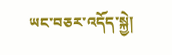ཡང་བཅར་འདོད་སྐྱེ།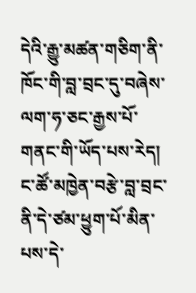དེའི་རྒྱུ་མཚན་གཅིག་ནི་ཁོང་གི་བླ་བྲང་དུ་བཞེས་ལག་ཧ་ཅང་རྒྱས་པོ་གནང་གི་ཡོད་པས་རེད། ང་ཚོ་མཁྱེན་བརྩེ་བླ་བྲང་ནི་དེ་ཙམ་ཕྱུག་པོ་མིན་པས་དེ་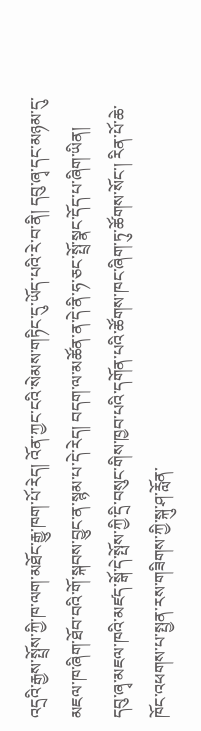འདྲའི་རྒྱས་སྤྲོས་ཀྱི་ཁ་ལག་མཐོང་རྒྱུ་ཁག་པོ་རེད། འོན་ཀྱང་ངའི་སེམས་གཏིང་དུ་ཡོད་པའི་རེ་བ་ནི། དབུ་ཞྭ་དང་མཉམ་དུ་མཇལ་ཁ་ཞིག་ཐོབ་བའི་གོ་སྐབས་བྱུང་ན་སྙམ་པ་དེ་རེད། བདག་ལ་མཚོན་ན་དེ་ནི་ཧ་ཅང་སྤྲོ་སྣང་དོད་པ་ཞིག་ཡིན།
དབུ་ཞྭ་མཇལ་ཁའི་མཛད་སྒོ་དེ་སྤོས་ཀྱི་དྲི་བསུང་གིས་ཁྱབ་པའི་དགོན་པའི་ཚོགས་ཁང་ཞིག་ཏུ་ཚོགས་སོང་། རིན་པོ་ཆེ་ཁོང་འཕགས་པ་སྤྱན་རས་གཟིགས་ཀྱི་སྐུ་ཤ་རློན་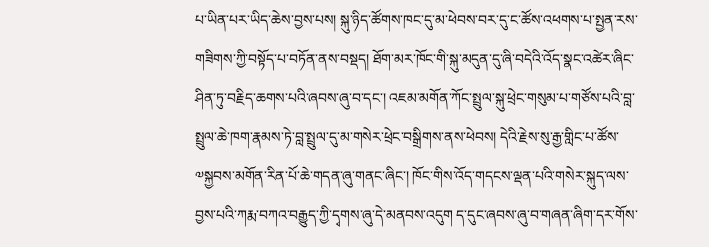པ་ཡིན་པར་ཡིད་ཆེས་བྱས་པས། སྐུ་ཉིད་ཚོགས་ཁང་དུ་མ་ཕེབས་བར་དུ་ང་ཚོས་འཕགས་པ་སྤྱན་རས་གཟིགས་ཀྱི་བསྟོད་པ་བཏོན་ནས་བསྡད། ཐོག་མར་ཁོང་གི་སྐུ་མདུན་དུ་ཞི་བདེའི་འོད་སྣང་འཚེར་ཞིང་ཤིན་ཏུ་བརྗིད་ཆགས་པའི་ཞབས་ཞུ་བ་དང་། འཇམ་མགོན་ཀོང་སྤྲུལ་སྐུ་ཕྲེང་གསུམ་པ་གཙོས་པའི་བླ་སྤྲུལ་ཆེ་ཁག་རྣམས་ཏེ་བླ་སྤྲུལ་དུ་མ་གསེར་ཕྲེང་བསྒྲིགས་ནས་ཕེབས། དེའི་རྗེས་སུ་རྒྱ་གླིང་པ་ཚོས་༧སྐྱབས་མགོན་རིན་པོ་ཆེ་གདན་ཞུ་གནང་ཞིང་། ཁོང་གིས་འོད་གདངས་ལྡན་པའི་གསེར་སྐུད་ལས་བྱས་པའི་ཀརྨ་བཀའ་བརྒྱུད་ཀྱི་དྭགས་ཞུ་དེ་མནབས་འདུག ད་དུང་ཞབས་ཞུ་བ་གཞན་ཞིག་དར་གོས་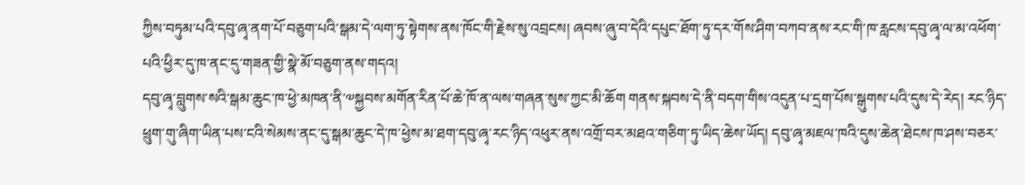ཀྱིས་བཏུམ་པའི་དབུ་ཞྭ་ནག་པོ་བཅུག་པའི་སྒམ་དེ་ལག་ཏུ་སྟེགས་ནས་ཁོང་གི་རྗེས་སུ་འབྲངས། ཞབས་ཞུ་བ་དེའི་དཔུང་ཐོག་ཏུ་དར་གོས་ཤིག་བཀབ་ནས་རང་གི་ཁ་རླངས་དབུ་ཞྭ་ལ་མ་འཕོག་པའི་ཕྱིར་དུ་ཁ་ནང་དུ་གཟན་གྱི་སྣེ་མོ་བཅུག་ནས་གདའ།
དབུ་ཞྭ་བླུགས་སའི་སྒམ་ཆུང་ཁ་ཕྱེ་མཁན་ནི་༧སྐྱབས་མགོན་རིན་པོ་ཆེ་ཁོ་ན་ལས་གཞན་སུས་ཀྱང་མི་ཆོག གནས་སྐབས་དེ་ནི་བདག་གིས་འདུན་པ་དྲག་པོས་སྒུགས་པའི་དུས་དེ་རེད། རང་ཉིད་ཕྲུག་གུ་ཞིག་ཡིན་པས་ངའི་སེམས་ནང་དུ་སྒམ་ཆུང་དེ་ཁ་ཕྱེས་མ་ཐག་དབུ་ཞྭ་རང་ཉིད་འཕུར་ནས་འགྲོ་བར་མཐའ་གཅིག་ཏུ་ཡིད་ཆེས་ཡོད། དབུ་ཞྭ་མཇལ་ཁའི་དུས་ཆེན་ཐེངས་ཁ་ཤས་བཅར་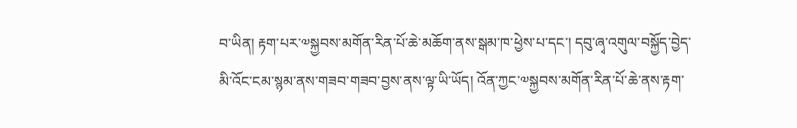བ་ཡིན། རྟག་པར་༧སྐྱབས་མགོན་རིན་པོ་ཆེ་མཆོག་ནས་སྒམ་ཁ་ཕྱེས་པ་དང་། དབུ་ཞྭ་འགུལ་བསྐྱོད་བྱེད་མི་འོང་ངམ་སྙམ་ནས་གཟབ་གཟབ་བྱས་ནས་ལྟ་ཡི་ཡོད། འོན་ཀྱང་༧སྐྱབས་མགོན་རིན་པོ་ཆེ་ནས་རྟག་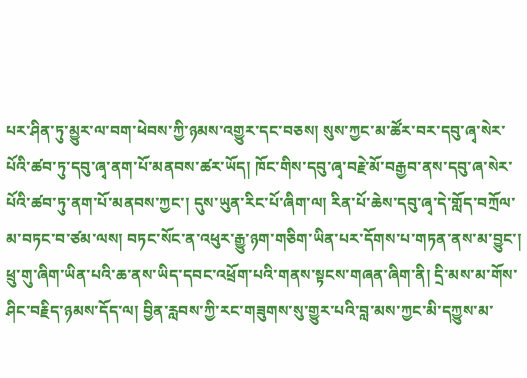པར་ཤིན་ཏུ་མྱུར་ལ་བག་ཕེབས་ཀྱི་ཉམས་འགྱུར་དང་བཅས། སུས་ཀྱང་མ་ཚོར་བར་དབུ་ཞྭ་སེར་པོའི་ཚབ་ཏུ་དབུ་ཞྭ་ནག་པོ་མནབས་ཚར་ཡོད། ཁོང་གིས་དབུ་ཞྭ་བརྗེ་མོ་བརྒྱབ་ནས་དབུ་ཞ་སེར་པོའི་ཚབ་ཏུ་ནག་པོ་མནབས་ཀྱང་། དུས་ཡུན་རིང་པོ་ཞིག་ལ། རིན་པོ་ཆེས་དབུ་ཞྭ་དེ་གློད་བཀྲོལ་མ་བཏང་བ་ཙམ་ལས། བཏང་སོང་ན་འཕུར་རྒྱུ་ཉག་གཅིག་ཡིན་པར་དོགས་པ་གཏན་ནས་མ་བྱུང་།
ཕྲུ་གུ་ཞིག་ཡིན་པའི་ཆ་ནས་ཡིད་དབང་འཕྲོག་པའི་གནས་སྟངས་གཞན་ཞིག་ནི། དྲི་མས་མ་གོས་ཤིང་བརྗིད་ཉམས་དོད་ལ། བྱིན་རླབས་ཀྱི་རང་གཟུགས་སུ་གྱུར་པའི་བླ་མས་ཀྱང་མི་དཀྱུས་མ་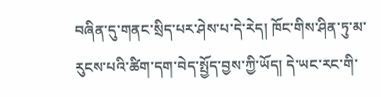བཞིན་དུ་གནང་སྲིད་པར་ཤེས་པ་དེ་རེད། ཁོང་གིས་ཤིན་ཏུ་མ་རུངས་པའི་ཚིག་དག་བེད་སྤྱོད་བྱས་ཀྱི་ཡོད། དེ་ཡང་རང་གི་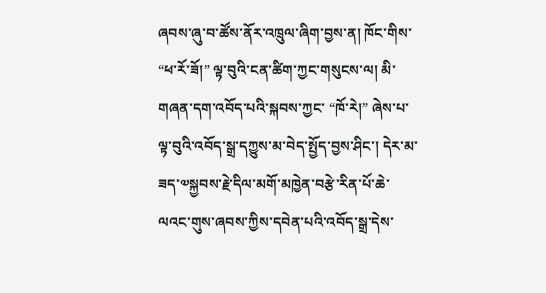ཞབས་ཞུ་བ་ཚོས་ནོར་འཁྲུལ་ཞིག་བྱས་ན། ཁོང་གིས་ “ཕ་རོ་ཟོ།” ལྟ་བུའི་ངན་ཚིག་ཀྱང་གསུངས་ལ། མི་གཞན་དག་འབོད་པའི་སྐབས་ཀྱང་ “ཁོ་རེ།” ཞེས་པ་ལྟ་བུའི་འབོད་སྒྲ་དཀྱུས་མ་བེད་སྤྱོད་བྱས་ཤིང་། དེར་མ་ཟད་༧སྐྱབས་རྗེ་དིལ་མགོ་མཁྱེན་བརྩེ་རིན་པོ་ཆེ་ལའང་གུས་ཞབས་ཀྱིས་དབེན་པའི་འབོད་སྒྲ་དེས་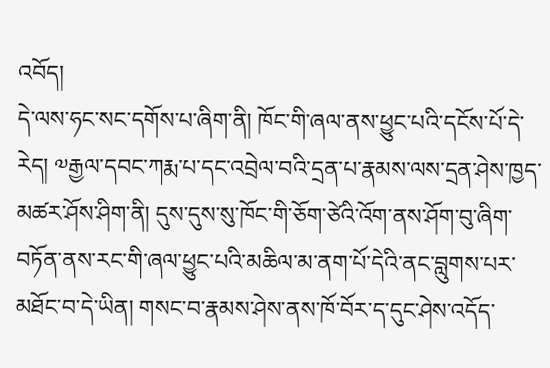འབོད།
དེ་ལས་ཧང་སང་དགོས་པ་ཞིག་ནི། ཁོང་གི་ཞལ་ནས་ཕྱུང་པའི་དངོས་པོ་དེ་རེད། ༧རྒྱལ་དབང་ཀརྨ་པ་དང་འབྲེལ་བའི་དྲན་པ་རྣམས་ལས་དྲན་ཤེས་ཁྱད་མཚར་ཤོས་ཤིག་ནི། དུས་དུས་སུ་ཁོང་གི་ཅོག་ཙེའི་འོག་ནས་ཤོག་བུ་ཞིག་བཏོན་ནས་རང་གི་ཞལ་ཕྱུང་པའི་མཆིལ་མ་ནག་པོ་དེའི་ནང་བླུགས་པར་མཐོང་བ་དེ་ཡིན། གསང་བ་རྣམས་ཤེས་ནས་ཁོ་བོར་ད་དུང་ཤེས་འདོད་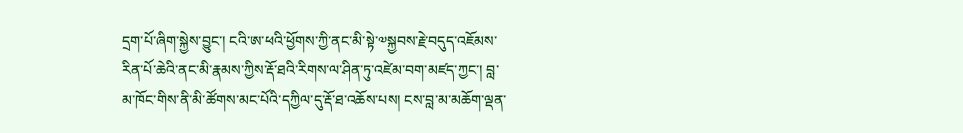དྲག་པོ་ཞིག་སྐྱེས་བྱུང་། ངའི་ཨ་ཕའི་ཕྱོགས་ཀྱི་ནང་མི་སྟེ་༧སྐྱབས་རྗེ་བདུད་འཇོམས་རིན་པོ་ཆེའི་ནང་མི་རྣམས་ཀྱིས་རྡོ་ཐའི་རིགས་ལ་ཤིན་ཏུ་འཛེམ་བག་མཛད་ཀྱང་། བླ་མ་ཁོང་གིས་ནི་མི་ཚོགས་མང་པོའི་དཀྱིལ་དུ་རྡོ་ཐ་འཆོས་པས། ངས་བླ་མ་མཆོག་ལྡན་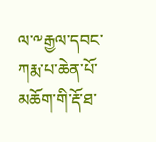ལ་༸རྒྱལ་དབང་ཀརྨ་པ་ཆེན་པོ་མཆོག་གི་རྡོ་ཐ་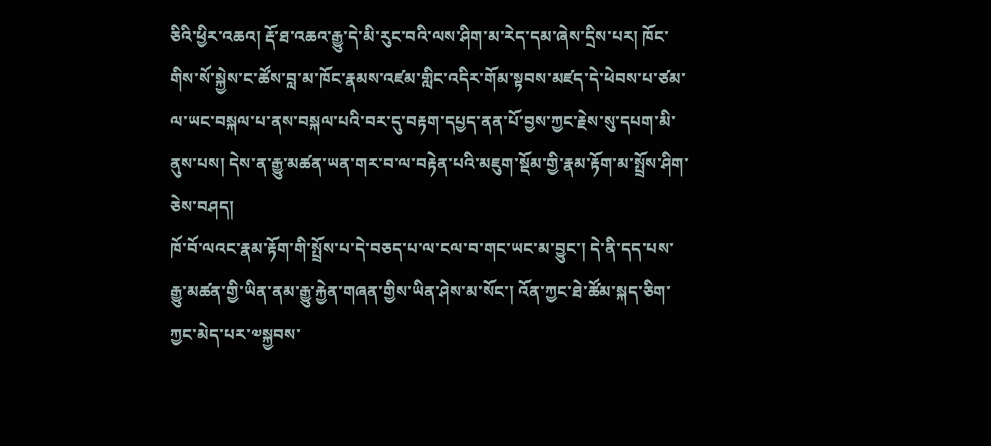ཅིའི་ཕྱིར་འཆའ། རྡོ་ཐ་འཆའ་རྒྱུ་དེ་མི་རུང་བའི་ལས་ཤིག་མ་རེད་དམ་ཞེས་དྲིས་པར། ཁོང་གིས་སོ་སྐྱེས་ང་ཚོས་བླ་མ་ཁོང་རྣམས་འཛམ་གླིང་འདིར་གོམ་སྟབས་མཛད་དེ་ཕེབས་པ་ཙམ་ལ་ཡང་བསྐལ་པ་ནས་བསྐལ་པའི་བར་དུ་བརྟག་དཔྱད་ནན་པོ་བྱས་ཀྱང་རྗེས་སུ་དཔག་མི་ནུས་པས། དེས་ན་རྒྱུ་མཚན་ཡན་གར་བ་ལ་བརྟེན་པའི་མཇུག་སྡོམ་གྱི་རྣམ་རྟོག་མ་སྤྲོས་ཤིག་ཅེས་བཤད།
ཁོ་བོ་ལའང་རྣམ་རྟོག་གི་སྤྲོས་པ་དེ་བཅད་པ་ལ་ངལ་བ་གང་ཡང་མ་བྱུང་། དེ་ནི་དད་པས་རྒྱུ་མཚན་གྱི་ཡིན་ནམ་རྒྱུ་རྐྱེན་གཞན་གྱིས་ཡིན་ཤེས་མ་སོང་། འོན་ཀྱང་ཐེ་ཚོམ་སྐད་ཅིག་ཀྱང་མེད་པར་༧སྐྱབས་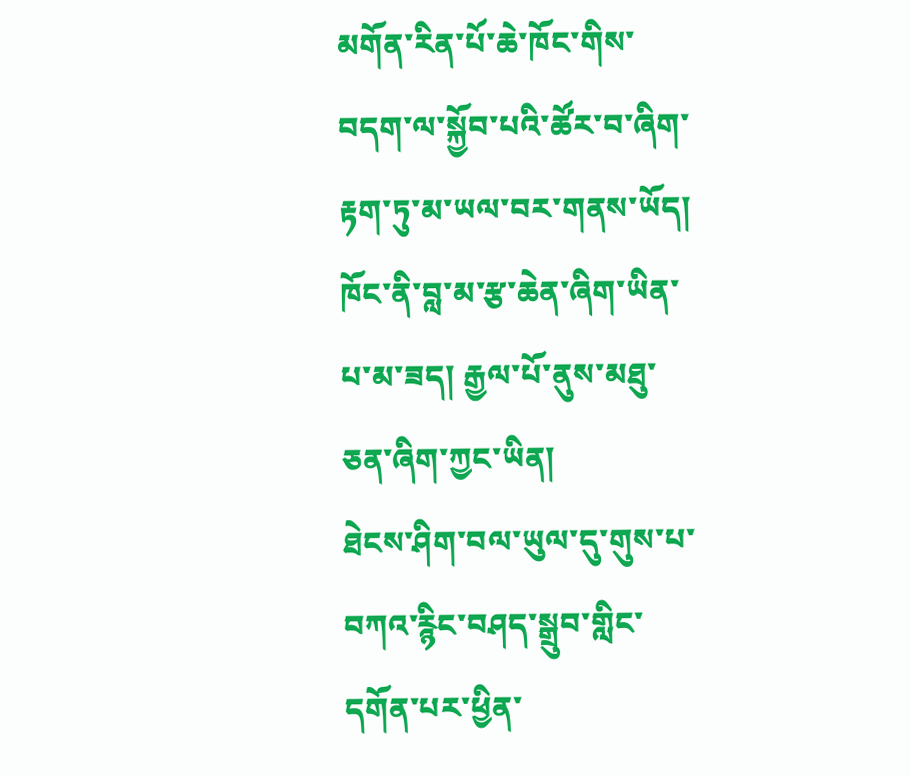མགོན་རིན་པོ་ཆེ་ཁོང་གིས་བདག་ལ་སྐྱོབ་པའི་ཚོར་བ་ཞིག་རྟག་ཏུ་མ་ཡལ་བར་གནས་ཡོད། ཁོང་ནི་བླ་མ་རྩ་ཆེན་ཞིག་ཡིན་པ་མ་ཟད། རྒྱལ་པོ་ནུས་མཐུ་ཅན་ཞིག་ཀྱང་ཡིན།
ཐེངས་ཤིག་བལ་ཡུལ་དུ་གུས་པ་བཀའ་རྙིང་བཤད་སྒྲུབ་གླིང་དགོན་པར་ཕྱིན་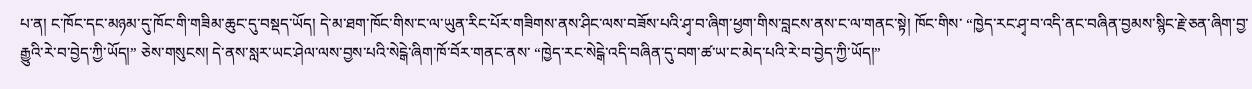པ་ན། ང་ཁོང་དང་མཉམ་དུ་ཁོང་གི་གཟིམ་ཆུང་དུ་བསྡད་ཡོད། དེ་མ་ཐག་ཁོང་གིས་ང་ལ་ཡུན་རིང་པོར་གཟིགས་ནས་ཤིང་ལས་བཟོས་པའི་ཤྭ་བ་ཞིག་ཕྱག་གིས་བླངས་ནས་ང་ལ་གནང་སྟེ། ཁོང་གིས་ “ཁྱེད་རང་ཤྭ་བ་འདི་ནང་བཞིན་བྱམས་སྙིང་རྗེ་ཅན་ཞིག་བྱ་རྒྱུའི་རེ་བ་བྱེད་ཀྱི་ཡོད།” ཅེས་གསུངས། དེ་ནས་སླར་ཡང་ཤེལ་ལས་བྱས་པའི་སེངྒེ་ཞིག་ཁོ་བོར་གནང་ནས་ “ཁྱེད་རང་སེངྒེ་འདི་བཞིན་དུ་བག་ཚ་ཡ་ང་མེད་པའི་རེ་བ་བྱེད་ཀྱི་ཡོད།”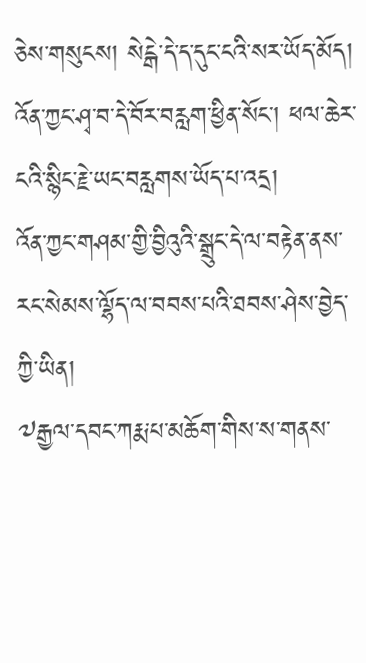ཅེས་གསུངས། སེངྒེ་དེ་ད་དུང་ངའི་སར་ཡོད་མོད། འོན་ཀྱང་ཤྭ་བ་དེ་བོར་བརླག་ཕྱིན་སོང་། ཕལ་ཆེར་ངའི་སྙིང་རྗེ་ཡང་བརླགས་ཡོད་པ་འདྲ།
འོན་ཀྱང་གཤམ་གྱི་བྱིའུའི་སྒྲུང་དེ་ལ་བརྟེན་ནས་རང་སེམས་ལྷོད་ལ་བབས་པའི་ཐབས་ཤེས་བྱེད་ཀྱི་ཡིན།
༧རྒྱལ་དབང་ཀརྨ་པ་མཆོག་གིས་ས་གནས་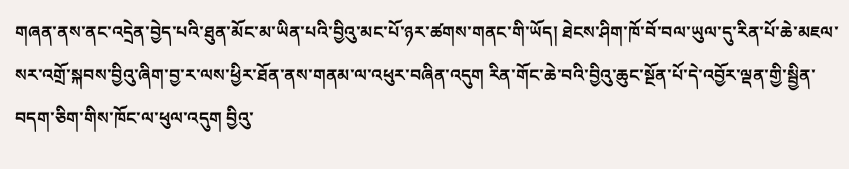གཞན་ནས་ནང་འདྲེན་བྱེད་པའི་ཐུན་མོང་མ་ཡིན་པའི་བྱིའུ་མང་པོ་ཉར་ཚགས་གནང་གི་ཡོད། ཐེངས་ཤིག་ཁོ་བོ་བལ་ཡུལ་དུ་རིན་པོ་ཆེ་མཇལ་སར་འགྲོ་སྐབས་བྱིའུ་ཞིག་བྱ་ར་ལས་ཕྱིར་ཐོན་ནས་གནམ་ལ་འཕུར་བཞིན་འདུག རིན་གོང་ཆེ་བའི་བྱིའུ་ཆུང་སྔོན་པོ་དེ་འབྱོར་ལྡན་གྱི་སྦྱིན་བདག་ཅིག་གིས་ཁོང་ལ་ཕུལ་འདུག བྱིའུ་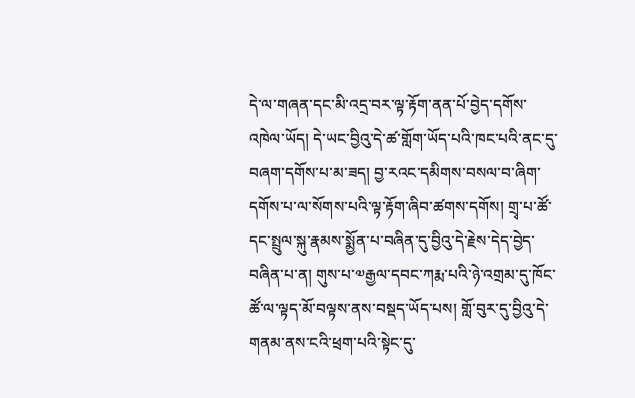དེ་ལ་གཞན་དང་མི་འདྲ་བར་ལྟ་རྟོག་ནན་པོ་བྱེད་དགོས་འཁེལ་ཡོད། དེ་ཡང་བྱིའུ་དེ་ཚ་གློག་ཡོད་པའི་ཁང་པའི་ནང་དུ་བཞག་དགོས་པ་མ་ཟད། བྱ་རའང་དམིགས་བསལ་བ་ཞིག་དགོས་པ་ལ་སོགས་པའི་ལྟ་རྟོག་ཞིབ་ཚགས་དགོས། གྲྭ་པ་ཚོ་དང་སྤྲུལ་སྐུ་རྣམས་སྨྱོན་པ་བཞིན་དུ་བྱིའུ་དེ་རྗེས་དེད་བྱེད་བཞིན་པ་ན། གུས་པ་༧རྒྱལ་དབང་ཀརྨ་པའི་ཉེ་འགྲམ་དུ་ཁོང་ཚོ་ལ་ལྟད་མོ་བལྟས་ནས་བསྡད་ཡོད་པས། གློ་བུར་དུ་བྱིའུ་དེ་གནམ་ནས་ངའི་ཕྲག་པའི་སྟེང་དུ་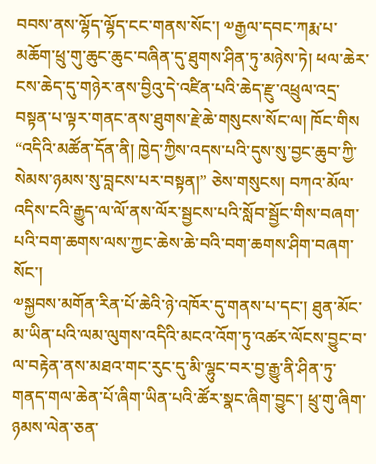བབས་ནས་ལྷོད་ལྷོད་ངང་གནས་སོང་། ༧རྒྱལ་དབང་ཀརྨ་པ་མཆོག་ཕྲུ་གུ་ཆུང་ཆུང་བཞིན་དུ་ཐུགས་ཤིན་ཏུ་མཉེས་ཏེ། ཕལ་ཆེར་ངས་ཆེད་དུ་གཉེར་ནས་བྱིའུ་དེ་འཛིན་པའི་ཆེད་རྫུ་འཕྲུལ་འདྲ་བསྟན་པ་ལྟར་གནང་ནས་ཐུགས་རྗེ་ཆེ་གསུངས་སོང་ལ། ཁོང་གིས “འདིའི་མཚོན་དོན་ནི། ཁྱེད་ཀྱིས་འདས་པའི་དུས་སུ་བྱང་ཆུབ་ཀྱི་སེམས་ཉམས་སུ་བླངས་པར་བསྟན།” ཅེས་གསུངས། བཀའ་མོལ་འདིས་ངའི་རྒྱུད་ལ་ལོ་ནས་ལོར་སྦྱངས་པའི་སློབ་སྦྱོང་གིས་བཞག་པའི་བག་ཆགས་ལས་ཀྱང་ཆེས་ཆེ་བའི་བག་ཆགས་ཤིག་བཞག་སོང་།
༧སྐྱབས་མགོན་རིན་པོ་ཆེའི་ཉེ་འཁོར་དུ་གནས་པ་དང་། ཐུན་མོང་མ་ཡིན་པའི་ལམ་ལུགས་འདིའི་མངའ་འོག་ཏུ་འཚར་ལོངས་བྱུང་བ་ལ་བརྟེན་ནས་མཐའ་གང་རུང་དུ་མི་ལྷུང་བར་བྱ་རྒྱུ་ནི་ཤིན་ཏུ་གནད་གལ་ཆེན་པོ་ཞིག་ཡིན་པའི་ཚོར་སྣང་ཞིག་བྱུང་། ཕྲུ་གུ་ཞིག་ཉམས་ལེན་ཅན་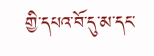གྱི་དཔའ་བོ་དུ་མ་དང་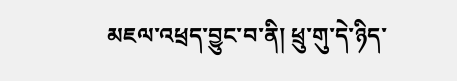མཇལ་འཕྲད་བྱུང་བ་ནི། ཕྲུ་གུ་དེ་ཉིད་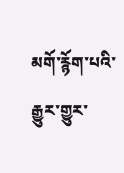མགོ་རྙོག་པའི་རྒྱུར་གྱུར་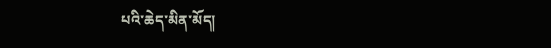པའི་ཆེད་མིན་མོད།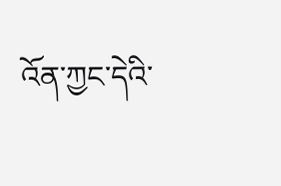འོན་ཀྱང་དེའི་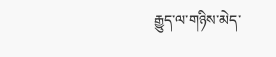རྒྱུད་ལ་གཉིས་མེད་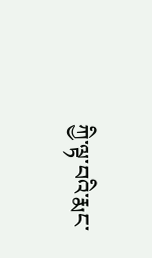ཀྱི་ལྟ་བའི་རྨང་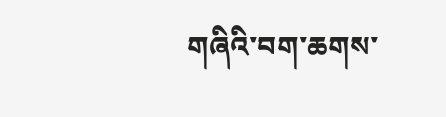གཞིའི་བག་ཆགས་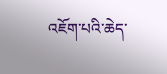འཇོག་པའི་ཆེད་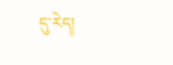དུ་རེད།